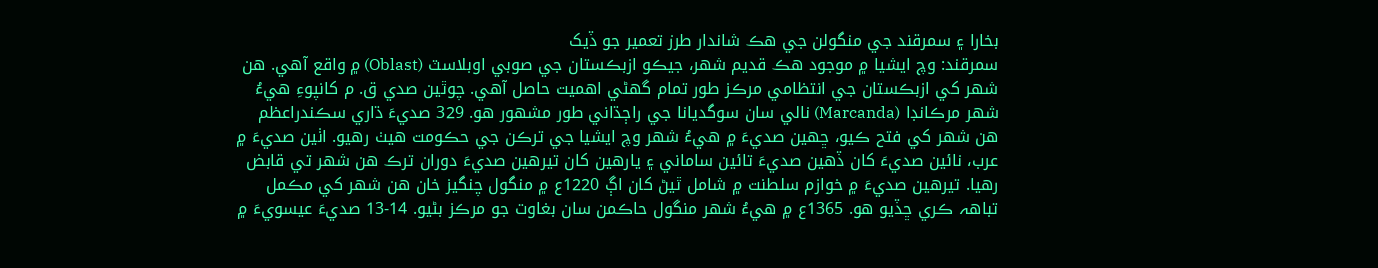بخارا ۽ سمرقند جي منگولن جي هڪ شاندار طرز تعمير جو ڏيک
سمرقند: وچ ايشيا ۾ موجود هڪ قديم شهر، جيڪو ازبڪستان جي صوبي اوبلاسٽ (Oblast) ۾ واقع آهي. هن شھر کي ازبڪستان جي انتظامي مرڪز طور تمام گهڻي اهميت حاصل آهي. چوٿين صدي ق. م کانپوءِ هيءُ شھر مرڪانڊا (Marcanda) نالي سان سوگديانا جي راڄڌاني طور مشھور هو. 329 صديءَ ڌاري سڪندراعظم هن شھر کي فتح ڪيو، ڇهين صديءَ ۾ هيءُ شھر وچ ايشيا جي ترڪن جي حڪومت هيٺ رهيو. اٺين صديءَ ۾ عرب، نائين صديءَ کان ڏهين صديءَ تائين ساماني ۽ يارهين کان تيرهين صديءَ دوران ترڪ هن شھر تي قابض رهيا. تيرهين صديءَ ۾ خوازم سلطنت ۾ شامل ٿيڻ کان اڳ 1220ع ۾ منگول چنگيز خان هن شھر کي مڪمل تباھہ ڪري ڇڏيو هو. 1365ع ۾ هيءُ شھر منگول حاڪمن سان بغاوت جو مرڪز بڻيو. 14-13 صديءَ عيسويءَ ۾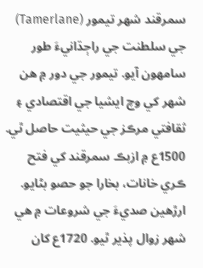سمرقند شھر تيمور (Tamerlane) جي سلطنت جي راڄڌانيءَ طور سامهون آيو. تيمور جي دور ۾ هن شھر کي وچ ايشيا جي اقتصادي ۽ ثقافتي مرڪز جي حيثيت حاصل ٿي. 1500ع ۾ ازبڪ سمرقند کي فتح ڪري خانات، بخارا جو حصو بڻايو. ارڙهين صديءَ جي شروعات ۾ هي شھر زوال پذير ٿيو. 1720ع کان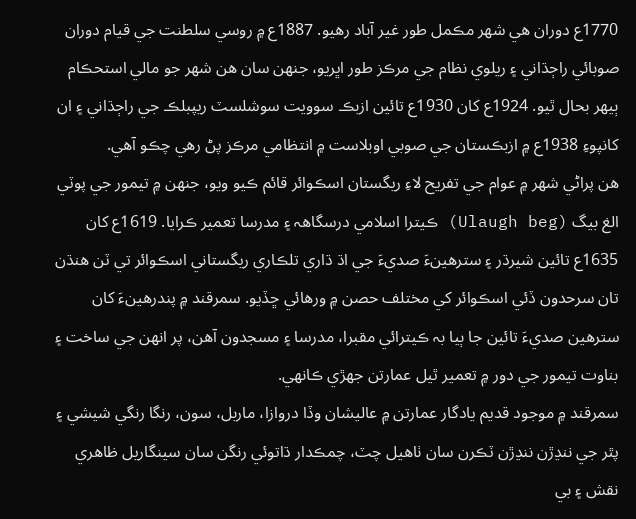1770ع دوران هي شھر مڪمل طور غير آباد رهيو. 1887ع ۾ روسي سلطنت جي قيام دوران صوبائي راڄڌاني ۽ ريلوي نظام جي مرڪز طور اڀريو، جنهن سان هن شھر جو مالي استحڪام ٻيهر بحال ٿيو. 1924ع کان 1930ع تائين ازبڪ سوويت سوشلسٽ ريپبلڪ جي راڄڌاني ۽ ان کانپوءِ 1938ع ۾ ازبڪستان جي صوبي اوبلاست ۾ انتظامي مرڪز پڻ رهي چڪو آهي.
هن پراڻي شھر ۾ عوام جي تفريح لاءِ ريگستان اسڪوائر قائم ڪيو ويو، جنهن ۾ تيمور جي پوٽي الغ بيگ (Ulaugh beg) ڪيترا اسلامي درسگاھہ ۽ مدرسا تعمير ڪرايا. 1619ع کان 1635ع تائين شيرڌر ۽ سترهينءَ صديءَ جي اڌ ڌاري تلڪاري ريگستاني اسڪوائر تي ٽن هنڌن تان سرحدون ڏئي اسڪوائر کي مختلف حصن ۾ ورهائي ڇڏيو. سمرقند ۾ پندرهينءَ کان سترهين صديءَ تائين جا ٻيا بہ ڪيترائي مقبرا، مدرسا ۽ مسجدون آهن، پر انهن جي ساخت ۽ بناوت تيمور جي دور ۾ تعمير ٿيل عمارتن جهڙي ڪانهي.
سمرقند ۾ موجود قديم يادگار عمارتن ۾ عاليشان وڏا دروازا، ماربل، سون، رنگا رنگي شيشي ۽ پٿر جي ننڍڙن ننڍڙن ٽڪرن سان ٺاهيل چٽ، چمڪدار ڌاتوئي رنگن سان سينگاريل ظاهري نقش ۽ بي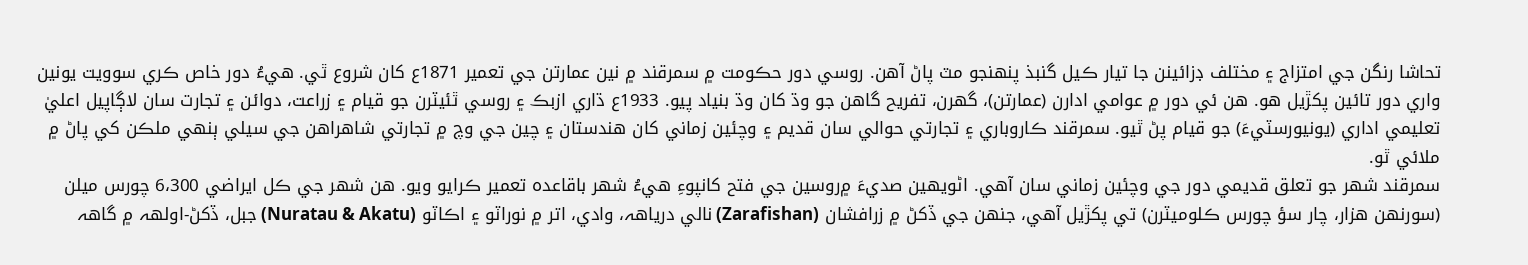تحاشا رنگن جي امتزاج ۽ مختلف ڊزائينن جا تيار ڪيل گنبذ پنهنجو مٽ پاڻ آهن. روسي دور حڪومت ۾ سمرقند ۾ نين عمارتن جي تعمير 1871ع کان شروع ٿي. هيءُ دور خاص ڪري سوويت يونين واري دور تائين پکڙيل هو. هن ئي دور ۾ عوامي ادارن (عمارتن)، گهرن، تفريح گاهن جو وڌ کان وڌ بنياد پيو. 1933ع ڌاري ازبڪ ۽ روسي ٿئيٽرن جو قيام ۽ زراعت، دوائن ۽ تجارت سان لاڳاپيل اعليٰ تعليمي اداري (يونيورسٽيءَ) جو قيام پڻ ٿيو. سمرقند ڪاروباري ۽ تجارتي حوالي سان قديم ۽ وچئين زماني کان هندستان ۽ چين جي وچ ۾ تجارتي شاهراهن جي سيلي ٻنهي ملڪن کي پاڻ ۾ ملائي ٿو.
سمرقند شھر جو تعلق قديمي دور جي وچئين زماني سان آهي. اڻويهين صديءَ ۾روسين جي فتح کانپوءِ هيءُ شھر باقاعدہ تعمير ڪرايو ويو. هن شھر جي ڪل ايراضي 6،300 چورس ميلن (سورنهن هزار، چار سؤ چورس ڪلوميٽرن) تي پکڙيل آهي، جنهن جي ڏکڻ ۾ زرافشان (Zarafishan) نالي درياھہ، وادي، اتر ۾ نوراٽو ۽ اڪاٽو (Nuratau & Akatu) جبل، ڏکڻ-اولھہ ۾ گاھہ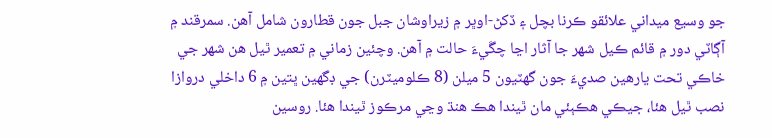جو وسيع ميداني علائقو ڪرنا بچل ۽ ڏکڻ-اوڀر ۾ زيراوشان جبل جون قطارون شامل آهن. سمرقند ۾ آڳاٽي دور ۾ قائم ڪيل شھر جا آثار اڃا چڱيءَ حالت ۾ آهن. وچئين زماني ۾ تعمير ٿيل هن شھر جي خاڪي تحت يارهين صديءَ جون گهٽيون 5 ميلن (8 ڪلوميٽرن) جي ڊگهين ڀتين ۾ 6 داخلي دروازا نصب ٿيل هئا، جيڪي هڪٻئي مان ٿيندا هڪ هنڌ وڃي مرڪوز ٿيندا هئا. روسين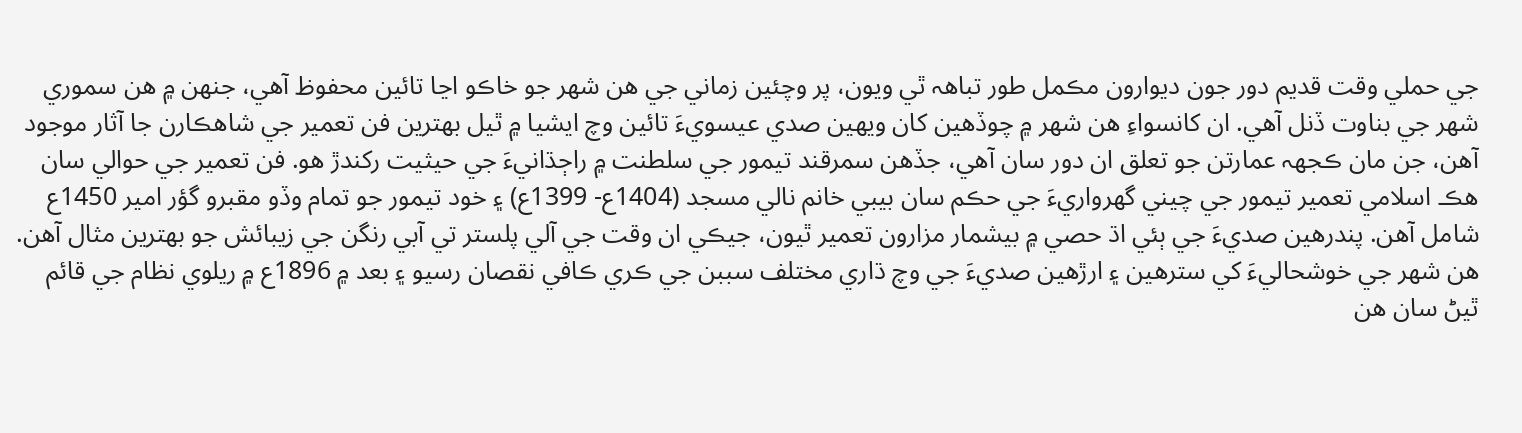جي حملي وقت قديم دور جون ديوارون مڪمل طور تباھہ ٿي ويون، پر وچئين زماني جي هن شھر جو خاڪو اڃا تائين محفوظ آهي، جنهن ۾ هن سموري شھر جي بناوت ڏنل آهي. ان کانسواءِ هن شھر ۾ چوڏهين کان ويهين صدي عيسويءَ تائين وچ ايشيا ۾ ٿيل بھترين فن تعمير جي شاهڪارن جا آثار موجود آهن، جن مان ڪجهہ عمارتن جو تعلق ان دور سان آهي، جڏهن سمرقند تيمور جي سلطنت ۾ راڄڌانيءَ جي حيثيت رکندڙ هو. فن تعمير جي حوالي سان هڪ اسلامي تعمير تيمور جي چيني گهرواريءَ جي حڪم سان بيبي خانم نالي مسجد (1404ع- 1399ع) ۽ خود تيمور جو تمام وڏو مقبرو گؤر امير 1450ع شامل آهن. پندرهين صديءَ جي ٻئي اڌ حصي ۾ بيشمار مزارون تعمير ٿيون، جيڪي ان وقت جي آلي پلستر تي آبي رنگن جي زيبائش جو بھترين مثال آهن. هن شھر جي خوشحاليءَ کي سترهين ۽ ارڙهين صديءَ جي وچ ڌاري مختلف سببن جي ڪري ڪافي نقصان رسيو ۽ بعد ۾ 1896ع ۾ ريلوي نظام جي قائم ٿيڻ سان هن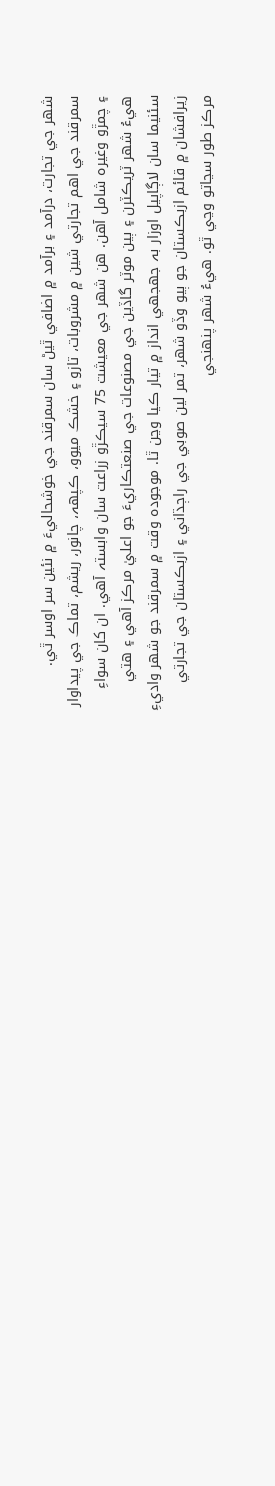شھر جي تجارت، درآمد ۽ برآمد ۾ اضافي ٿيڻ سان سمرقند جي خوشحاليءَ ۾ نئين سر اوسر ٿي. سمرقند جي اهم تجارتي شين ۾ مشروبات، تازو ۽ خشڪ ميوو، ڪپھہ، چانور، ريشم، تماڪ جي پيداوار ۽ چمڙو وغيرہ شامل آهن. هن شھر جي معيشت 75 سيڪڙو زراعت سان وابستہ آهي. ان کان سواءِ هيءُ شھر ٽريڪٽرن ۽ ٻين موٽر گاڏين جي مصنوعات جي صنعتڪاريءَ جو اعليٰ مرڪز آهي ۽ هتي سئنيما سان لاڳاپيل اوزار بہ جهجهي انداز ۾ تيار ڪيا وڃن ٿا. موجودہ وقت ۾ سمرقند جو شھر واديءِ زيرافشان ۾ قائم ازبڪستان جو ٻيو وڏو شهر، تمر لين صوبي جي راڄڌاني ۽ ازبڪستان جي تجارتي مرڪز طور سڃاتو وڃي ٿو. هيءُ شھر پنھنجي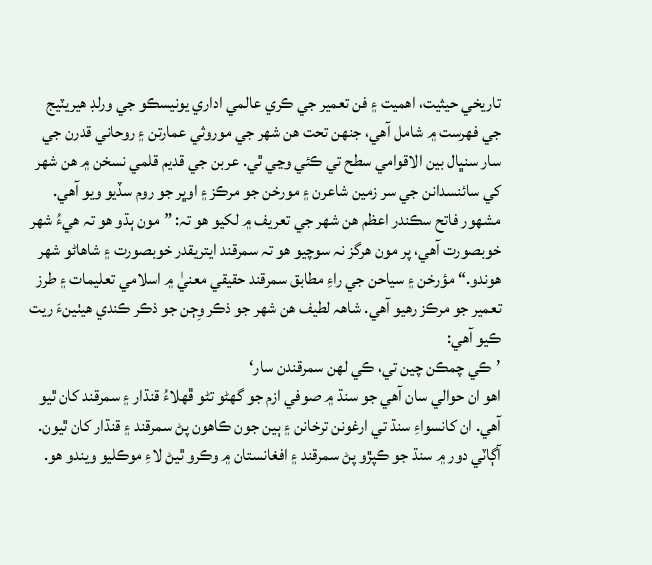تاريخي حيثيت، اهميت ۽ فن تعمير جي ڪري عالمي اداري يونيسڪو جي ورلڊ هيريٽيج جي فهرست ۾ شامل آهي، جنهن تحت هن شھر جي موروثي عمارتن ۽ روحاني قدرن جي سار سنڀال بين الاقوامي سطح تي ڪئي وڃي ٿي. عربن جي قديم قلمي نسخن ۾ هن شھر کي سائنسدانن جي سر زمين شاعرن ۽ مورخن جو مرڪز ۽ اوڀر جو روم سڏيو ويو آهي. مشھور فاتح سڪندر اعظم هن شھر جي تعريف ۾ لکيو هو تہ: ”مون ٻڌو هو تہ هيءُ شھر خوبصورت آهي، پر مون هرگز نہ سوچيو هو تہ سمرقند ايتريقدر خوبصورت ۽ شاهاڻو شھر هوندو.“ مؤرخن ۽ سياحن جي راءِ مطابق سمرقند حقيقي معنيٰ ۾ اسلامي تعليمات ۽ طرز تعمير جو مرڪز رهيو آهي. شاھہ لطيف هن شھر جو ذڪر وِڄن جو ذڪر ڪندي هيٺينءَ ريت ڪيو آهي:
’ڪي چمڪن چين تي، ڪي لھن سمرقندن سار‘
اهو ان حوالي سان آهي جو سنڌ ۾ صوفي ازم جو گهڻو تڻو ڦهلاءُ قنڌار ۽ سمرقند کان ٿيو آهي. ان کانسواءِ سنڌ تي ارغونن ترخانن ۽ ٻين جون ڪاهون پڻ سمرقند ۽ قنڌار کان ٿيون. آڳاٽي دور ۾ سنڌ جو ڪپڙو پڻ سمرقند ۽ افغانستان ۾ وڪرو ٿيڻ لاءِ موڪليو ويندو هو.